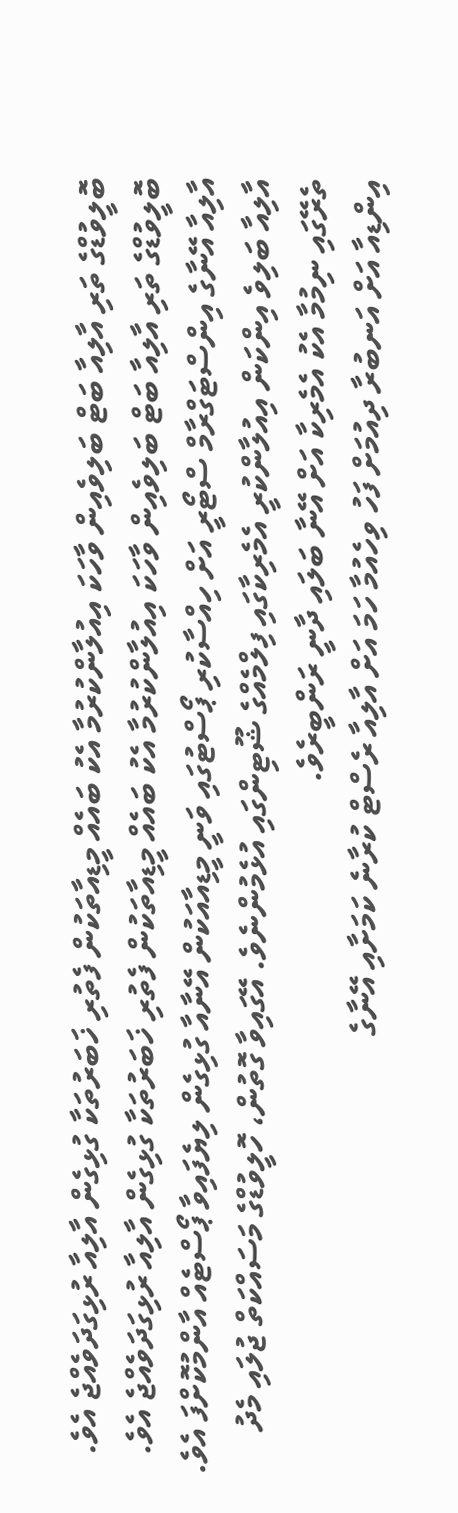ބޮލީވުޑްގެ ތަރި އާލިއާ ބަޓް ބަލިވެއިން ވާހަކަ އިއުލާންކުރުމާ އެކު ބައެއް މީޑިއާތަކުން ފެތުރި ޚަބަރުތަކާ ގުޅިގެން އާލިއާ ރުޅިގަދަވެއްޖެ އެވެ.
ބޮލީވުޑްގެ ތަރި އާލިއާ ބަޓް ބަލިވެއިން ވާހަކަ އިއުލާންކުރުމާ އެކު ބައެއް މީޑިއާތަކުން ފެތުރި ޚަބަރުތަކާ ގުޅިގެން އާލިއާ ރުޅިގަދަވެއްޖެ އެވެ.
އާލިއާ އޭނާގެ އިންސްޓަގްރާމް ސްޓޯރީ އަށް ހިއްސާކުރި ޕޯސްޓުގައި ވަނީ މީޑިއާއަކުން އޭނާއާ ގުޅިގެން ލިޔެފައިވާ ޕޯސްޓެއް އާންމުކޮށްފަ އެވެ.
އާލިއާ ބަލިވެ އިންކަން އިއުލާންކުރީ އެމެރިކާގައި ފިލްމެއްގެ ޝޫޓިންގައި އުޅެމުންނެވެ. އޭގައިވާ ގޮތުން، ހޮލީވުޑްގެ މަސައްކަތް ޖުލައި މެދު ތެރޭގައި ނިމުމާ އެކު އެމެރިކާ އަށް އޭނާ ބަލައި ދާނީ ރަންބީރެވެ.
އިންޑިއާ އަށް އަނބުރާ ދިއުމަށް ފަހު ވިހެއުމާ ހަމަ އަށް އާލިއާ ރެސްޓް ކުރާނެ ކަމަށާއި އޭނާގެ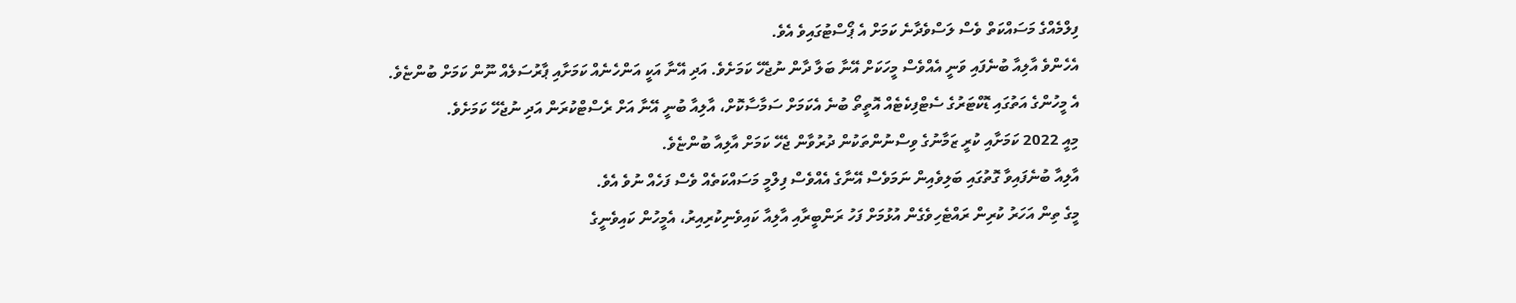ފިލްމެއްގެ މަސައްކަތް ވެސް ލަސްވެދާނެ ކަމަށް އެ ޕޯސްޓުގައިވެ އެވެ.
އެހެންވެ އާލިއާ ބުނެފައި ވަނީ އެއްވެސް މީހަކަށް އޭނާ ބަލާ ދާން ނުޖެހޭ ކަމަށެވެ. އަދި އޭނާ އަކީ އަންހެނެއް ކަމަށާއި ޕާރުސަލެއް ނޫން ކަމަށް ބުންޏެވެ.
އެ މީހުންގެ އަތުގައި ޑޮކްޓަރުގެ ސެޓްފިކެޓެއް އޮތީތޯ ބުނެ އެކަމަށް ސަމާސާކޮށް، އާލިއާ ބުނީ އޭނާ އަށް ރެސްޓްކުރަން އަދި ނުޖެހޭ ކަމަށެވެ.
މިއީ 2022 ކަމަށާއި ކުރީ ޒަމާނުގެ ވިސްނުންތަކުން ދުރުވާން ޖެހޭ ކަމަށް އާލިއާ ބުންޏެވެ.
އާލިއާ ބުނެފައިވާ ގޮތުގައި ބަލިވެއިން ނަމަވެސް އޭނާގެ އެއްވެސް ފިލްމީ މަސައްކަތެއް ވެސް ފަހެއް ނުވެ އެވެ.
މީގެ ތިން އަހަރު ކުރިން ރައްޓެހިވެގެން އުޅުމަށް ފަހު ރަންބީރާއި އާލިއާ ކައިވެނިކުރިއިރު، އެމީހުން ކައިވެނީގެ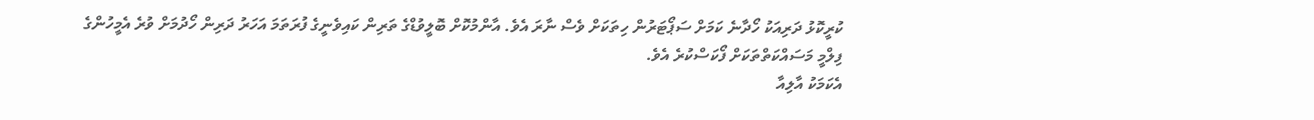ކުރީކޮޅު ދަރިއަކު ހޯދާނެ ކަމަށް ސަޕޯޓަރުން ހިތަކަށް ވެސް ނާރަ އެވެ. އާންމުކޮށް ބޮލީވުޑްގެ ތަރިން ކައިވެނީގެ ފުރަތަމަ އަހަރު ދަރިން ހޯދުމަށް ވުރެ އެމީހުންގެ ފިލްމީ މަސައްކަތްތަކަށް ފޯކަސްކުރެ އެވެ.
އެކަމަކު އާލިއާ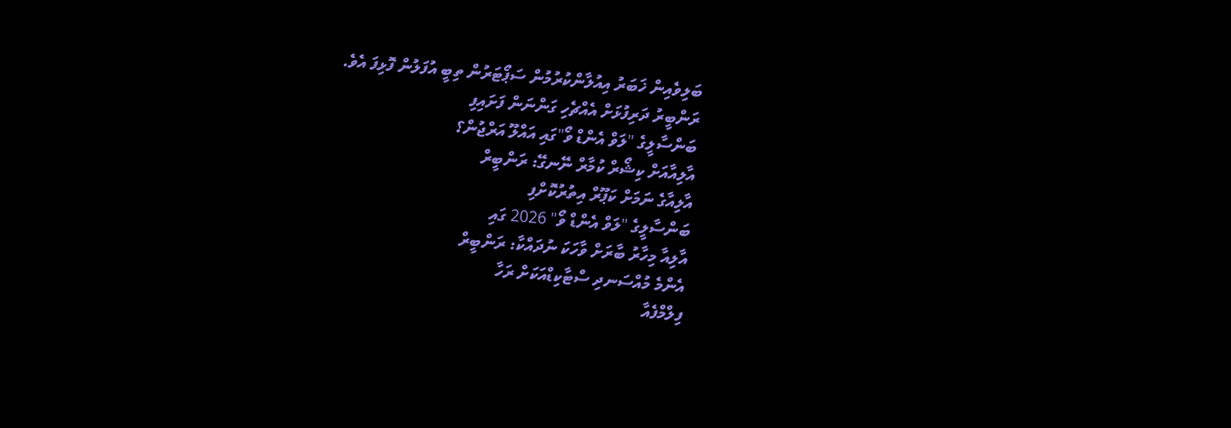ބަލިވެއިން ޚަބަރު އިއުލާންކުރުމުން ސަޕޯޓަރުން ތިބީ އުފަލުން ފޮޅިފަ އެވެ.
ރަންބީރު ދަރިފުޅަށް އެއްޗެހި ގަންނަން ފަށައިފި
ބަންސާލީގެ "ލަވް އެންޑް ވޯ"ގައި އައްލޫ އަރްޖުން؟
އާލިއާއަށް ކިޝޯރް ކުމާރް ނޭނގޭ: ރަންބީރް
އާލިއާގެ ނަމަށް ކަޕޫރް އިތުރުކޮށްފި
ބަންސާލީގެ "ލަވް އެންޑް ވޯ" 2026 ގައި
އާލިއާ މިހާރު ބާރަށް ވާހަކަ ނުދައްކާ: ރަންބީރް
އެންމެ މުއްސަނދި ސްޓާކިޑްއަކަށް ރަހާ
ފިލްމްފެއާ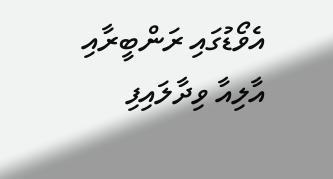އެވޯޑުގައި ރަންބީރާއި އާލިއާ ވިދާލައިފި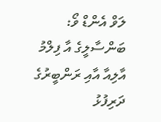ލަވް އެންޑް ވޯ: ބަންސާލީގެ އާ ފިލްމު
އާލިއާ އާއި ރަންބީރުގެ ދަރިފުޅު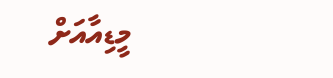މީޑިއާއަށް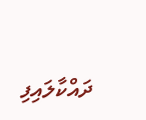ދައްކާލައިފި